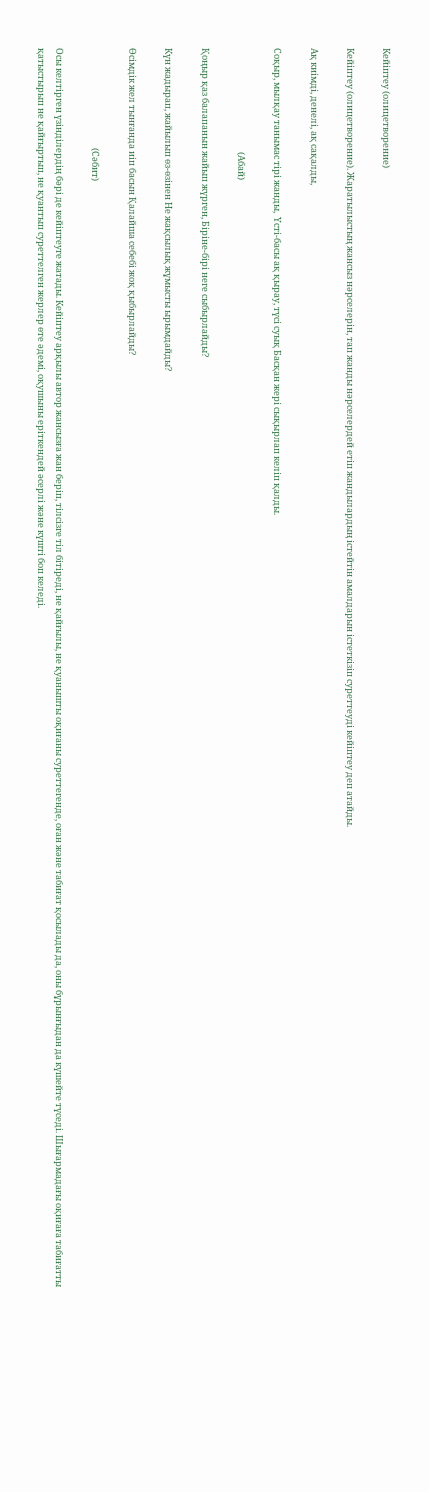Кейіптеу (олицетворение)

Кейіптеу (олицетворение). Жаратылыстың жансыз нәрселерін, тап жанды нәрселердей етіп жандылардың істейтін амалдарын істеткізіп суреттеуді кейіптеу деп атайды.

Ақ киімді, денелі, ақ сақалды,

Соқыр, мылқау танымас тірі жанды,  Үсті-басы ақ қырау, түсі суық Басқан жері сықырлап келіп қалды.

                                                    (Абай)

Қоңыр қаз балапанын жайып жүрген, Біріне-бірі неге сыбырлайды?

Күн жадырап, жайылып өз-өзінен Не жақсылық жұмысты ырымдайды?

Өсімдік жел тынғанда иіп басын Қалайша себебі жоқ қыбырлайды?

                                                  (Сәбит)

Осы келтірген үзінділердің бәрі де кейіптеуге жатады. Кейіптеу арқылы автор жансызға жан беріп, тілсізге тіл бітіреді, не қайғылы, не қуанышты оқиғаны суреттегенде, оған және табиғат қосылады да, оны бұрынғыдан да күшейте түседі. Шығармадағы оқиғаға табиғатты қатыстырып не қайғыртып, не қуантып суреттелген жерлер өте әдемі, оқушыны еріткендей әсерлі және күшті боп келеді.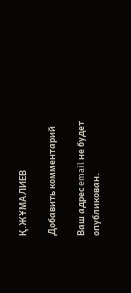Қ.ЖҰМАЛИЕВ

Добавить комментарий

Ваш адрес email не будет опубликован.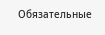Обязательные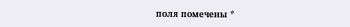поля помечены *